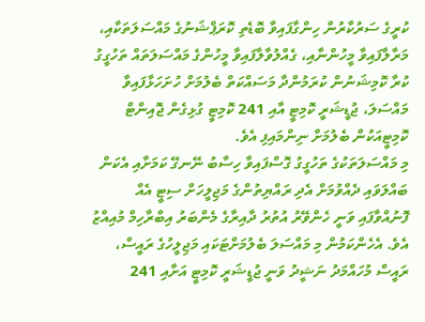ކުރީގެ ސަރުކާރުން ހިންގާފައިވާ ބޮޑެތި ކޮރަޕްޝަނުގެ މައްސަލަތަކާއި، މަރާލާފައިވާ މީހުންނާއި، ގެއްލުވާލާފައިވާ މީހުންގެ މައްސަލަތައް ތަހުގީގު ކުރާ ކޮމިޝަނުން ކުރަމުންދާ މަސައްކަތް ބެލުމަށް ހުށަހަޅާފައިވާ މައްސަލަ، ޖުޑީޝަރީ ކޮމިޓީ އާއި 241 ކޮމިޓީ ގުޅިގެން ޖޮއިންޓް ކޮމިޓީއަކުން ބެލުމަށް ނިންމައިފި އެވެ.
މި މައްސަލަތަކުގެ ތަހުގީގު ގޮސްފައިވާ ހިސާބު ނޭނގޭ ކަމަށާއި އެކަން ބައްލަވައި ދެއްވުމަށް އެދި ރައްޔިތުންގެ މަޖިލީހަށް ސިޓީ އެއް ފޮނުއްވާފައި ވަނީ ހެންވޭރު އުތުރު ދާއިރާގެ މެންބަރު އިބްރާހިމް މުއިއްޒު އެވެ. އެހެންކަމުން މި މައްސަލަ ބެލުމަށްޓަކައި މަޖިލީހުގެ ރައީސް، ރައީސް މުހައްމަދު ނަޝީދު ވަނީ ޖުޑީޝަރީ ކޮމިޓީ އަށާއި 241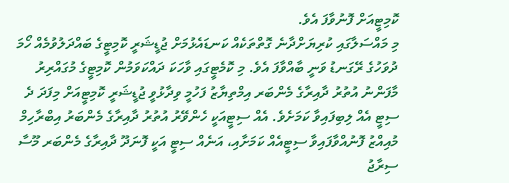ކޮމިޓީއަށް ފޮނުވާފަ އެވެ.
މި މައްސަލާގައި ކުރިޔަށްދާނެ ގޮތްތަކެއް ކަނޑައެޅުމަށް ޖުޑީޝަރީ ކޮމިޓީގެ ބައްދަލުވުމެއް ހޯމަ ދުވަހުގެ ރޭގަނޑު ވަނީ ބާއްވާފަ އެވެ. މި ކޮމެޓީގައި ވާހަކަ ދައްކަވަމުން ކޮމިޓީގެ މުގައްރިރު މާފަންނު އުތުރު ދާއިރާގެ މެންބަރ އިމްތިޔާޒު ފަހުމީ ވިދާޅުވީ ޖުޑީޝަރީ ކޮމިޓީއަށް މިފަދަ ދެ ސިޓީ އެއް ލިބިފައިވާ ކަމަށެވެ. އެއް ސިޓީއަކީ ހެންވޭރު އުތުރު ދާއިރާގެ މެންބަރު އިބްރާހިމް މުއިއްޒު ފޮނުއްވާފައިވާ ސިޓީއެއް ކަމަށާއި، އަނެއް ސިޓީ އަކީ ފޮނަދޫ ދާއިރާގެ މެންބަރ މޫސާ ސިރާޖު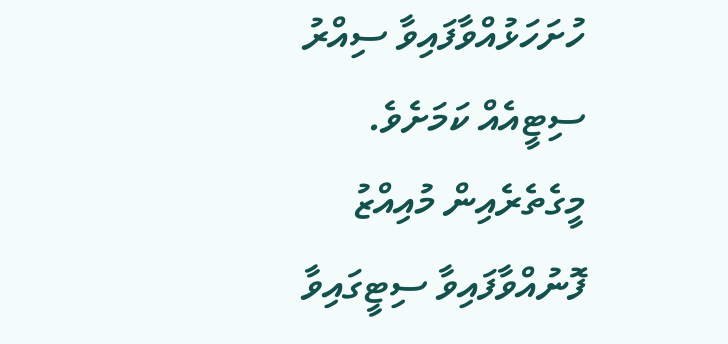ހުށަހަޅުއްވާފައިވާ ސިއްރު ސިޓީއެއް ކަމަށެވެ.
މީގެތެރެއިން މުއިއްޒު ފޮނުއްވާފައިވާ ސިޓީގައިވާ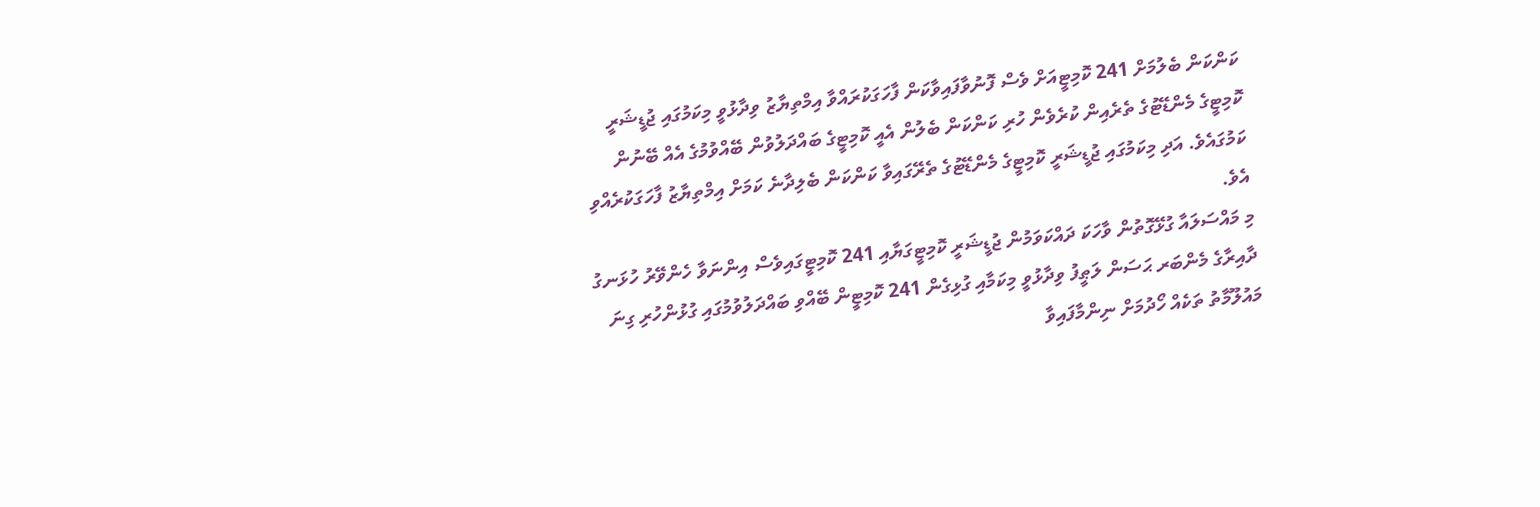ކަންކަން ބެލުމަށް 241 ކޮމިޓީއަށް ވެސް ފޮނުވާފައިވާކަން ފާހަގަކުރައްވާ އިމްތިޔާޒު ވިދާޅުވީ މިކަމުގައި ޖުޑީޝަރީ ކޮމިޓީގެ މެންޑޭޓުގެ ތެރެއިން ކުރެވެން ހުރި ކަންކަން ބެލުން އެއީ ކޮމިޓީގެ ބައްދަލުވުން ބޭއްވުމުގެ އެއް ބޭނުން ކަމުގައެވެ. އަދި މިކަމުގައި ޖުޑީޝަރީ ކޮމިޓީގެ މެންޑޭޓުގެ ތެރޭގައިވާ ކަންކަން ބެލިދާނެ ކަމަށް އިމްތިޔާޒު ފާހަގަކުރެއްވި އެވެ.
މި މައްސަލައާ ގުޅޭގޮތުން ވާހަކަ ދައްކަވަމުން ޖުޑީޝަރީ ކޮމިޓީގަޔާއި 241 ކޮމިޓީގައިވެސް އިންނަވާ ހެންވޭރު ހުޅަނގު ދާއިރާގެ މެންބަރ ޙަސަން ލަޠީފު ވިދާޅުވީ މިކަމާއި ގުޅިގެން 241 ކޮމިޓީން ބޭއްވި ބައްދަލުވުމުގައި ގުޅުންހުރި ގިނަ މައުލޫމާތު ތަކެއް ހޯދުމަށް ނިންމާފައިވާ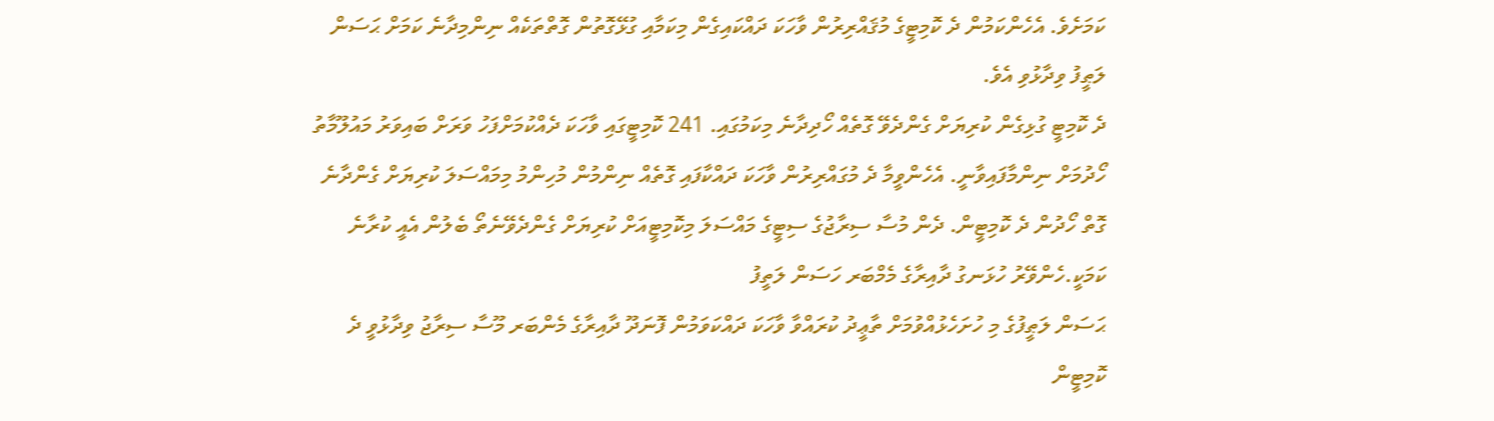ކަމަށެވެ. އެހެންކަމުން ދެ ކޮމިޓީގެ މުޤައްރިރުން ވާހަކަ ދައްކައިގެން މިކަމާއި ގުޅޭގޮތުން ގޮތްތަކެއް ނިންމިދާނެ ކަމަށް ޙަސަން ލަޠީފު ވިދާޅުވި އެވެ.
ދެ ކޮމިޓީ ގުޅިގެން ކުރިޔަށް ގެންދެވޭ ގޮތެއް ހޯދިދާނެ މިކަމުގައި. 241 ކޮމިޓީގައި ވާހަކަ ދެއްކުމަށްފަހު ވަރަށް ބައިވަރު މައުލޫމާތު ހޯދުމަށް ނިންމާފައިވާނީ. އެހެންވީމާ ދެ މުގައްރިރުން ވާހަކަ ދައްކާފައި ގޮތެއް ނިންމުން މުހިންމު މިމައްސަލަ ކުރިޔަށް ގެންދާނެ ގޮތް ހޯދުން ދެ ކޮމިޓީން. ދެން މުސާ ސިރާޖުގެ ސިޓީގެ މައްސަލަ މިކޮމިޓީއަށް ކުރިޔަށް ގެންދެވޭނެތޯ ބެލުން އެއީ ކުރާނެ ކަމަކީ.ހެންވޭރު ހުޅަނގު ދާއިރާގެ މެމްބަރ ހަސަން ލަތީފު
ޙަސަން ލަޠީފުގެ މި ހުށަހެޅުއްވުމަށް ތާޢީދު ކުރައްވާ ވާހަކަ ދައްކަވަމުން ފޮނަދޫ ދާއިރާގެ މެންބަރ މޫސާ ސިރާޖު ވިދާޅުވީ ދެ ކޮމިޓީން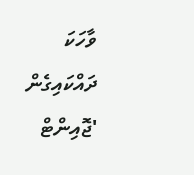ވާހަކަ ދައްކައިގެން 'ޖޮއިންޓް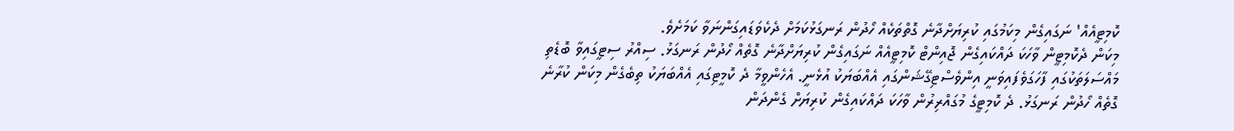ކޮމިޓީއެއް' ނަގައިގެން މިކަމުގައި ކުރިޔަށްދާނެ ގޮތްތަކެއް ހޯދުން ރަނގަޅުކަމަށް ދެކެވަޑައިގަންނަވާ ކަމަށެވެ.
މިކަން ދެކޮމިޓީން ވާހަކަ ދައްކައިގެން ޖޮއިންޓް ކޮމިޓީއެއް ނަގައިގެން ކުރިޔަށްދާނެ ގޮތެއް ހޯދުން ރަނގަޅު. ސިއްރު ސިޓީގައިވާ ބޮޑެތި މައްސަލަތަކުގައި ފާހަގަވެފައިވަނީ އިންވެސްޓިގޭޝަންގައި އެއްބަޔަކު އުޅެނީ. އެހެންވީމާ ދެ ކޮމީޓިގައި އެއްބަޔަކު ތިބެގެން މިކަން ކުރާނެ ގޮތެއް ހޯދުން ރަނގަޅު. ދެ ކޮމިޓީގެ މުގައްރިރުން ވާހަކަ ދައްކައިގެން ކުރިޔަށް ގެންދަން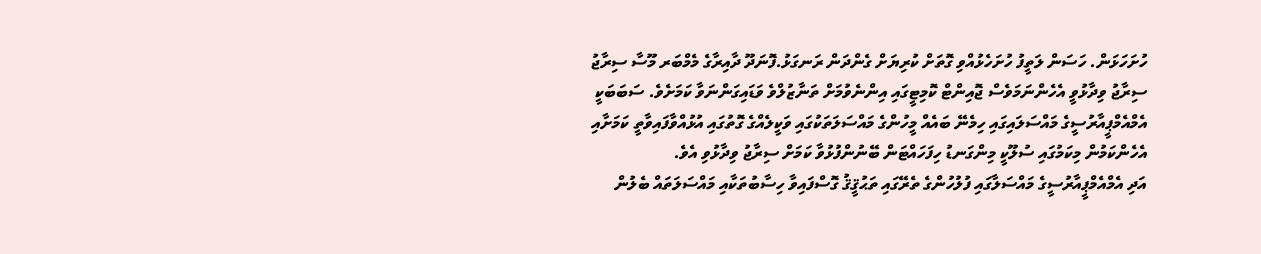ހުށަހަޅަން. ހަސަން ލަތީފު ހުށަހެޅުއްވި ގޮތަށް ކުރިޔަށް ގެންދަން ރަނގަޅު.ފޮނަދޫ ދާއިރާގެ މެމްބަރ މޫސާ ސިރާޖު
ސިރާޖު ވިދާޅުވީ އެހެންނަމަވެސް ޖޮއިންޓް ކޮމިޓީގައި އިންނެވުމަށް ތަނާޒުލްވެ ވަޑައިގަންނަވާ ކަމަށެވެ. ސަބަބަކީ އެމްއެމްޕީއާރުސީގެ މައްސަލައިގައި ހިމެނޭ ބައެއް މީހުންގެ މައްސަލަތަކުގައި ވަކީލެއްގެ ގޮތުގައި އުޅުއްވާފައިވާތީ ކަމަށާއި އެހެންކަމުން މިކަމުގައި ސުލޫކީ މިންގަނޑު ހިފަހައްޓަން ބޭނުންފުޅުވާ ކަމަށް ސިރާޖު ވިދާޅުވި އެވެ.
އަދި އެމްއެމްޕީއާރުސީގެ މައްސަލާގައި ފުލުހުންގެ ތެރޭގައި ތަޙުޤީޤު ގޮސްފައިވާ ހިސާބުތަކާއި މައްސަލަތައް ބެލުން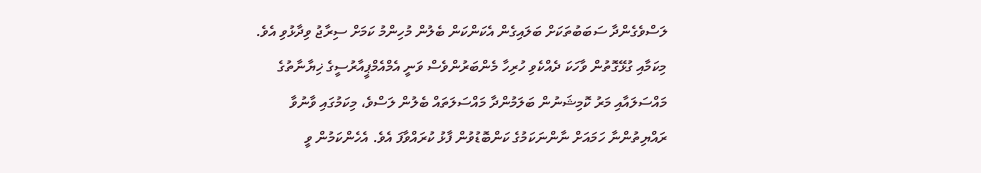ލަސްވެގެންދާ ސަބަބުތަކަށް ބަލައިގެން އެކަންކަން ބެލުން މުހިންމު ކަމަށް ސިރާޖު ވިދާޅުވި އެވެ.
މިކަމާއި ގުޅޭގޮތުން ވާހަކަ ދެއްކެވި ހުރިހާ މެންބަރުންވެސް ވަނީ އެމްއެމްޕީއާރުސީގެ ޚިޔާނާތުގެ މައްސަލައާއި މަރު ކޮމިޝަނުން ބަލަމުންދާ މައްސަލަތައް ބެލުން ލަސްވެ، މިކަމުގައި ވާނުވާ ރައްޔިތުންނާ ހަމައަށް ނާންނަކަމުގެ ކަންބޮޑުވުން ފާޅު ކުރައްވާފަ އެވެ. އެހެންކަމުން ވީ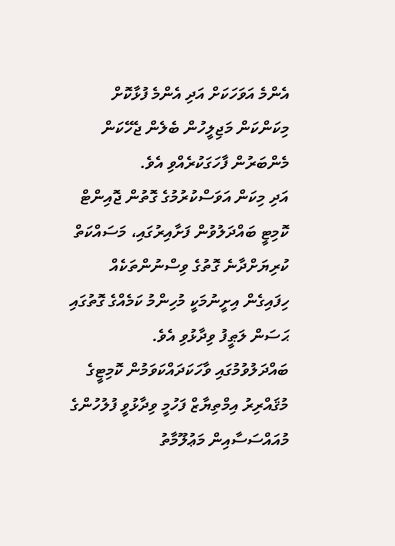އެންމެ އަވަހަކަށް އަދި އެންމެ ފުޅާކޮށް މިކަންކަން މަޖިލީހުން ބެލެން ޖެހޭކަން މެންބަރުން ފާހަގަކުރެއްވި އެވެ.
އަދި މިކަން އަވަސްކުރުމުގެ ގޮތުން ޖޮއިންޓް ކޮމިޓީ ބައްދަލުވުން ފަށާއިރުގައި، މަސައްކަތް ކުރިޔަށްދާނެ ގޮތުގެ ވިސްނުންތަކެއް ހިފައިގެން އިށީނުމަކީ މުހިންމު ކަމެއްގެ ގޮތުގައި ޙަސަން ލަޠީފު ވިދާޅުވި އެވެ.
ބައްދަލުވުމުގައި ވާހަކަދައްކަވަމުން ކޮމިޓީގެ މުޤައްރިރު އިމްތިޔާޒް ފަހުމީ ވިދާޅުވީ ފުލުހުންގެ މުއައްސަސާއިން މަޢުލޫމާތު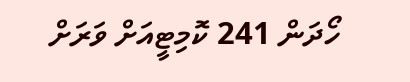ހޯދަން 241 ކޮމިޓީއަށް ވަރަށް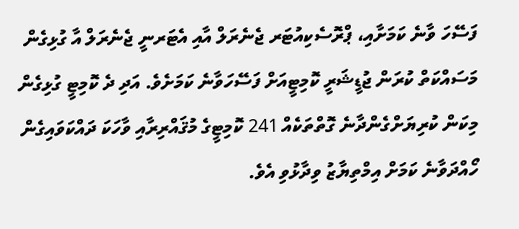ފަސޭހަ ވާނެ ކަމަށާއި، ޕްރޮސެކިއުޓަރ ޖެނެރަލް އާއި އެޓަރނީ ޖެނެރަލް އާ ގުޅިގެން މަސައްކަތް ކުރަން ޖުޑީޝަރީ ކޮމިޓީއަށް ފަސޭހަވާނެ ކަމަށެވެ. އަދި ދެ ކޮމިޓީ ގުޅިގެން މިކަން ކުރިޔަށްގެންދާނެ ގޮތްތަކެއް 241 ކޮމިޓީގެ މުޤައްރިރާއި ވާހަކަ ދައްކަވައިގެން ހޯއްދަވާނެ ކަމަށް އިމްތިޔާޒު ވިދާޅުވި އެވެ.